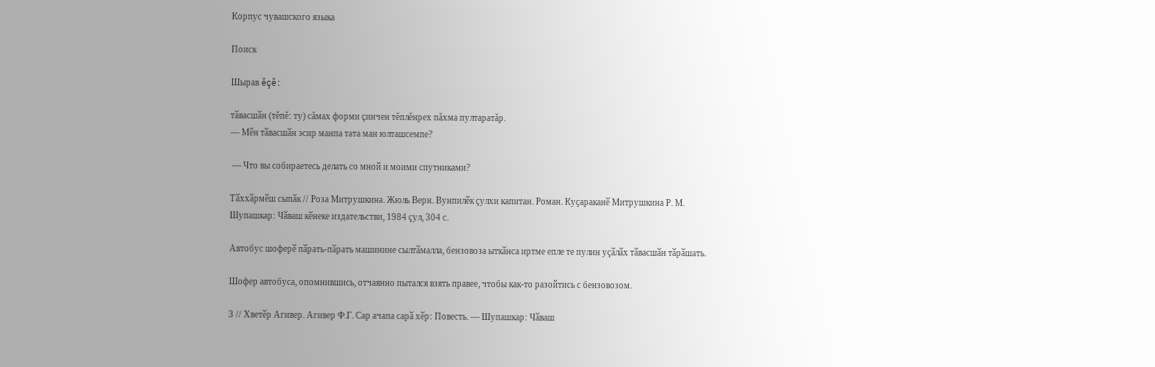Корпус чувашского языка

Поиск

Шырав ĕçĕ:

тӑвасшӑн (тĕпĕ: ту) сăмах форми çинчен тĕплĕнрех пăхма пултаратăр.
— Мӗн тӑвасшӑн эсир манпа тата ман юлташсемпе?

 — Что вы собираетесь делать со мной и моими спутниками?

Тӑххӑрмӗш сыпӑк // Роза Митрушкина. Жюль Верн. Вунпилӗк ҫулхи капитан. Роман. Куҫараканӗ Митрушкина Р. М. Шупашкар: Чӑваш кӗнеке издательстви, 1984 ҫул, 304 с.

Автобус шоферӗ пӑрать-пӑрать машинине сылтӑмалла, бензовоза ыткӑнса иртме епле те пулин уҫӑлӑх тӑвасшӑн тӑрӑшать.

Шофер автобуса, опомнившись, отчаянно пытался взять правее, чтобы как-то разойтись с бензовозом.

3 // Хветӗр Агивер. Агивер Ф.Г. Сар ачапа сарӑ хӗр: Повесть. — Шупашкар: Чӑваш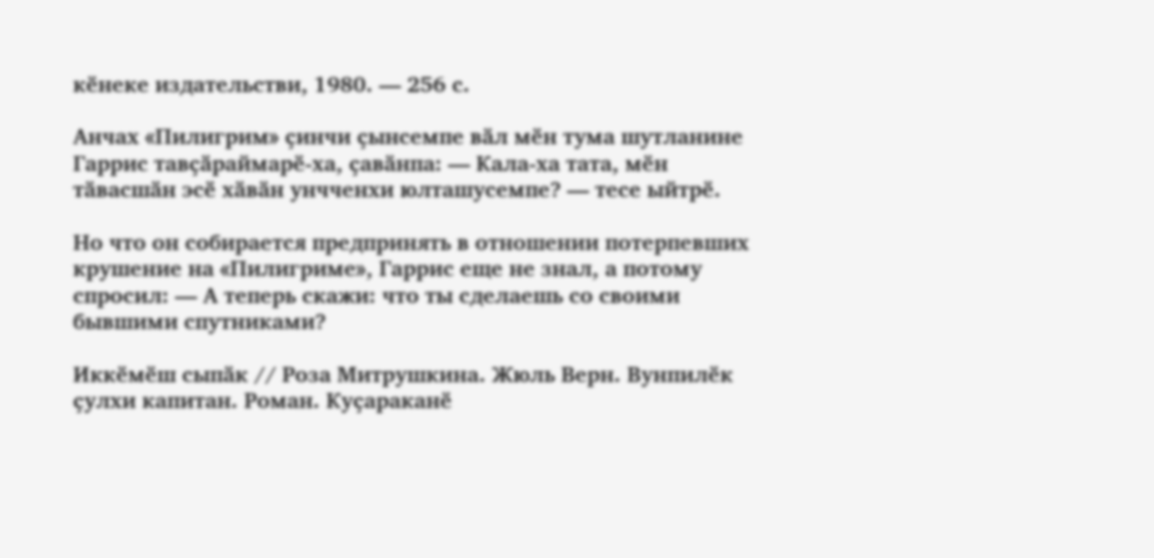кӗнеке издательстви, 1980. — 256 с.

Анчах «Пилигрим» ҫинчи ҫынсемпе вӑл мӗн тума шутланине Гаррис тавҫӑраймарӗ-ха, ҫавӑнпа: — Кала-ха тата, мӗн тӑвасшӑн эсӗ хӑвӑн унчченхи юлташусемпе? — тесе ыйтрӗ.

Но что он собирается предпринять в отношении потерпевших крушение на «Пилигриме», Гаррис еще не знал, а потому спросил: — А теперь скажи: что ты сделаешь со своими бывшими спутниками?

Иккӗмӗш сыпӑк // Роза Митрушкина. Жюль Верн. Вунпилӗк ҫулхи капитан. Роман. Куҫараканӗ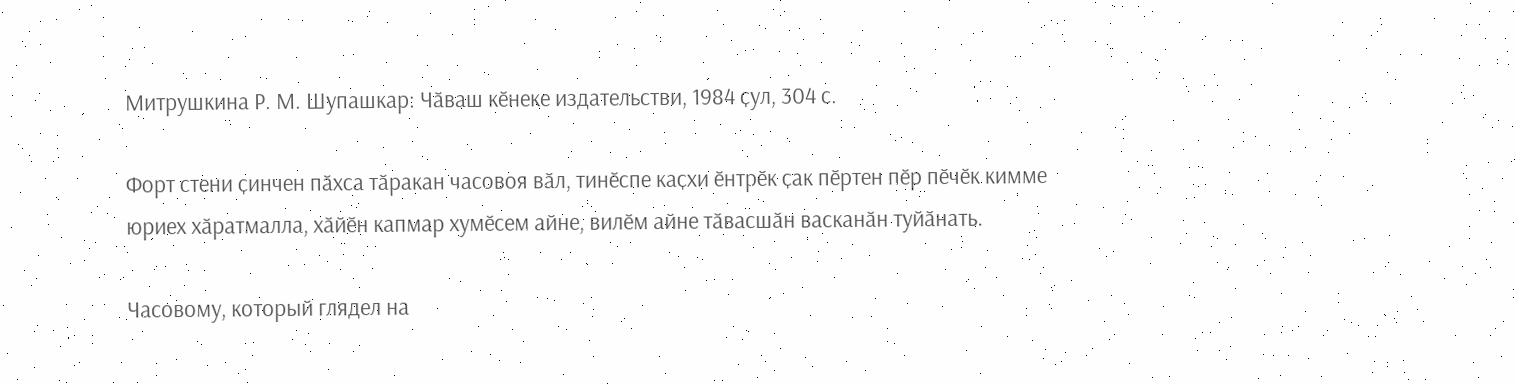Митрушкина Р. М. Шупашкар: Чӑваш кӗнеке издательстви, 1984 ҫул, 304 с.

Форт стени ҫинчен пӑхса тӑракан часовоя вӑл, тинӗспе каҫхи ӗнтрӗк ҫак пӗртен пӗр пӗчӗк кимме юриех хӑратмалла, хӑйӗн капмар хумӗсем айне, вилӗм айне тӑвасшӑн васканӑн туйӑнать.

Часовому, который глядел на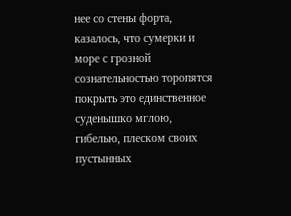нее со стены форта, казалось, что сумерки и море с грозной сознательностью торопятся покрыть это единственное суденышко мглою, гибелью, плеском своих пустынных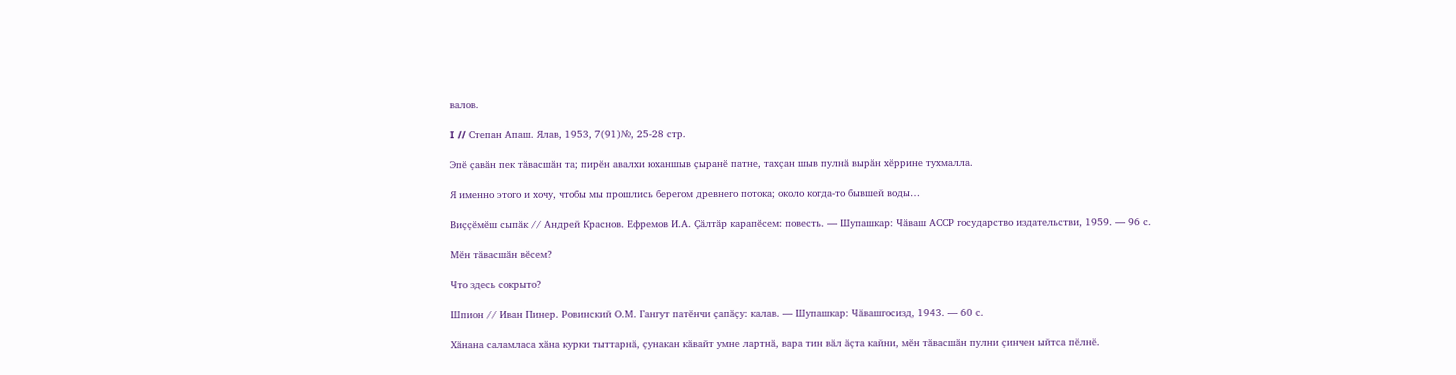валов.

I // Степан Апаш. Ялав, 1953, 7(91)№, 25-28 стр.

Эпӗ ҫавӑн пек тӑвасшӑн та; пирӗн авалхи юханшыв ҫыранӗ патне, тахҫан шыв пулнӑ вырӑн хӗррине тухмалла.

Я именно этого и хочу, чтобы мы прошлись берегом древнего потока; около когда-то бывшей воды…

Виҫҫӗмӗш сыпӑк // Андрей Краснов. Ефремов И.А. Ҫӑлтӑр карапӗсем: повесть. — Шупашкар: Чӑваш АССР государство издательстви, 1959. — 96 с.

Мӗн тӑвасшӑн вӗсем?

Что здесь сокрыто?

Шпион // Иван Пинер. Ровинский О.М. Гангут патӗнчи ҫапӑҫу: калав. — Шупашкар: Чӑвашгосизд, 1943. — 60 с.

Хӑнана саламласа хӑна курки тыттарнӑ, ҫунакан кӑвайт умне лартнӑ, вара тин вӑл ӑҫта кайни, мӗн тӑвасшӑн пулни ҫинчен ыйтса пӗлнӗ.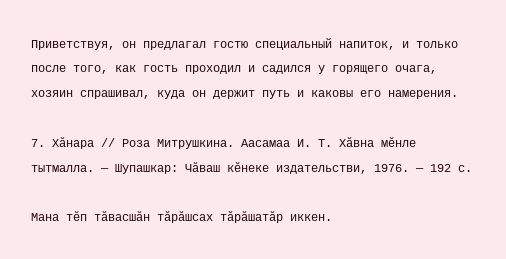Приветствуя, он предлагал гостю специальный напиток, и только после того, как гость проходил и садился у горящего очага, хозяин спрашивал, куда он держит путь и каковы его намерения.

7. Хӑнара // Роза Митрушкина. Аасамаа И. Т. Хӑвна мӗнле тытмалла. — Шупашкар: Чӑваш кӗнеке издательстви, 1976. — 192 с.

Мана тӗп тӑвасшӑн тӑрӑшсах тӑрӑшатӑр иккен.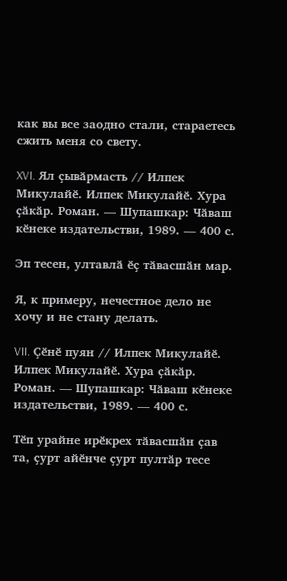как вы все заодно стали, стараетесь сжить меня со свету.

XVI. Ял ҫывӑрмасть // Илпек Микулайӗ. Илпек Микулайӗ. Хура ҫӑкӑр. Роман. — Шупашкар: Чӑваш кӗнеке издательстви, 1989. — 400 с.

Эп тесен, ултавлӑ ӗҫ тӑвасшӑн мар.

Я, к примеру, нечестное дело не хочу и не стану делать.

VII. Ҫӗнӗ пуян // Илпек Микулайӗ. Илпек Микулайӗ. Хура ҫӑкӑр. Роман. — Шупашкар: Чӑваш кӗнеке издательстви, 1989. — 400 с.

Тӗп урайне ирӗкрех тӑвасшӑн ҫав та, ҫурт айӗнче ҫурт пултӑр тесе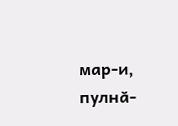мар-и, пулнӑ-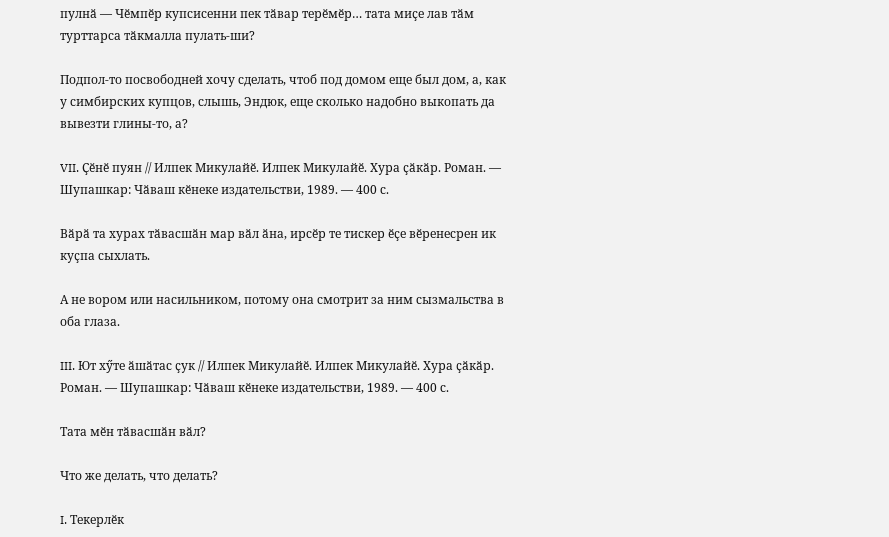пулнӑ — Чӗмпӗр купсисенни пек тӑвар терӗмӗр… тата миҫе лав тӑм турттарса тӑкмалла пулать-ши?

Подпол-то посвободней хочу сделать, чтоб под домом еще был дом, а, как у симбирских купцов, слышь, Эндюк, еще сколько надобно выкопать да вывезти глины-то, а?

VII. Ҫӗнӗ пуян // Илпек Микулайӗ. Илпек Микулайӗ. Хура ҫӑкӑр. Роман. — Шупашкар: Чӑваш кӗнеке издательстви, 1989. — 400 с.

Вӑрӑ та хурах тӑвасшӑн мар вӑл ӑна, ирсӗр те тискер ӗҫе вӗренесрен ик куҫпа сыхлать.

А не вором или насильником, потому она смотрит за ним сызмальства в оба глаза.

III. Ют хӳте ӑшӑтас ҫук // Илпек Микулайӗ. Илпек Микулайӗ. Хура ҫӑкӑр. Роман. — Шупашкар: Чӑваш кӗнеке издательстви, 1989. — 400 с.

Тата мӗн тӑвасшӑн вӑл?

Что же делать, что делать?

I. Текерлӗк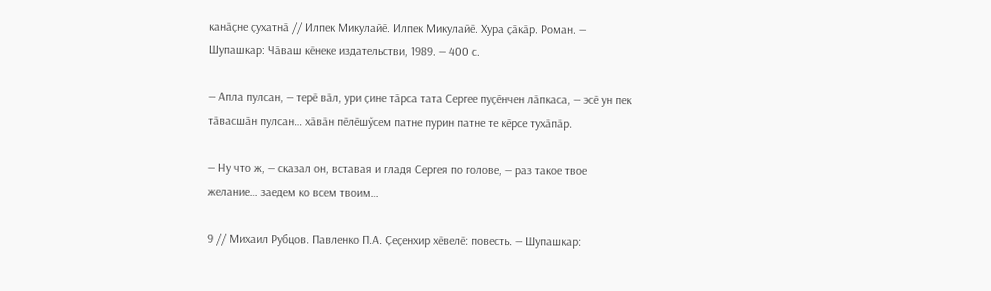канӑҫне ҫухатнӑ // Илпек Микулайӗ. Илпек Микулайӗ. Хура ҫӑкӑр. Роман. — Шупашкар: Чӑваш кӗнеке издательстви, 1989. — 400 с.

— Апла пулсан, — терӗ вӑл, ури ҫине тӑрса тата Сергее пуҫӗнчен лӑпкаса, — эсӗ ун пек тӑвасшӑн пулсан… хӑвӑн пӗлӗшӳсем патне пурин патне те кӗрсе тухӑпӑр.

— Ну что ж, — сказал он, вставая и гладя Сергея по голове, — раз такое твое желание… заедем ко всем твоим…

9 // Михаил Рубцов. Павленко П.А. Ҫеҫенхир хӗвелӗ: повесть. — Шупашкар: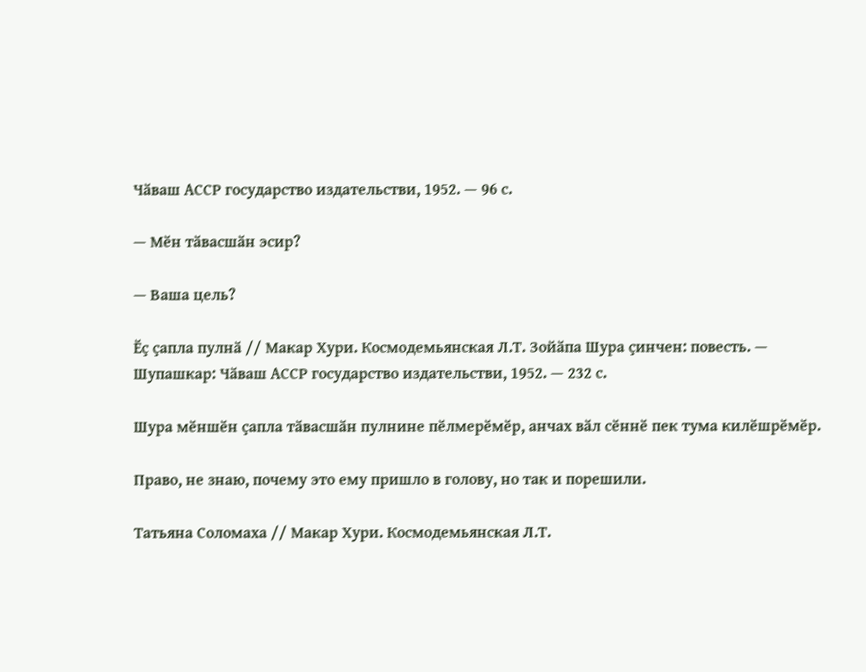Чӑваш АССР государство издательстви, 1952. — 96 с.

— Мӗн тӑвасшӑн эсир?

— Ваша цель?

Ӗҫ ҫапла пулнӑ // Макар Хури. Космодемьянская Л.Т. Зойӑпа Шура ҫинчен: повесть. — Шупашкар: Чӑваш АССР государство издательстви, 1952. — 232 с.

Шура мӗншӗн ҫапла тӑвасшӑн пулнине пӗлмерӗмӗр, анчах вӑл сӗннӗ пек тума килӗшрӗмӗр.

Право, не знаю, почему это ему пришло в голову, но так и порешили.

Татьяна Соломаха // Макар Хури. Космодемьянская Л.Т.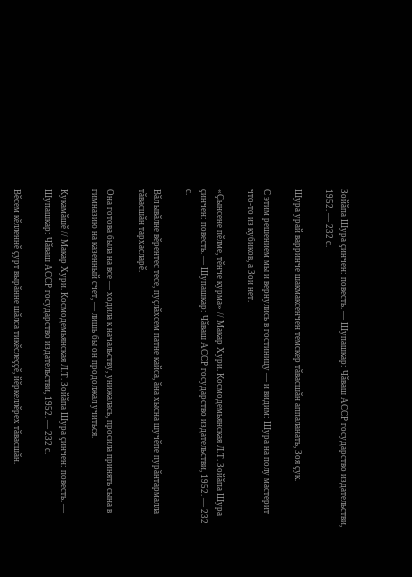Зойӑпа Шура ҫинчен: повесть. — Шупашкар: Чӑваш АССР государство издательстви, 1952. — 232 с.

Шура урай варринче шакмаксенчен темскер тӑвасшӑн аппаланать, Зоя ҫук.

С этим решением мы и вернулись в гостиницу — и видим: Шура на полу мастерит что-то из кубиков, а Зои нет.

«Ҫынсене пӗлме, тӗнче курма» // Макар Хури. Космодемьянская Л.Т. Зойӑпа Шура ҫинчен: повесть. — Шупашкар: Чӑваш АССР государство издательстви, 1952. — 232 с.

Вӑл ывӑлне вӗрентес тесе, пуҫлӑхсем патне кайса, ӑна хысна шучӗпе пурӑнтармалла тӑвасшӑн тархасларӗ.

Она готова была на все — ходила к начальству, унижалась, просила принять сына в гимназию на казенный счет, — лишь бы он продолжал учиться.

Кукамӑшӗ // Макар Хури. Космодемьянская Л.Т. Зойӑпа Шура ҫинчен: повесть. — Шупашкар: Чӑваш АССР государство издательстви, 1952. — 232 с.

Вӗсем кӗлленнӗ ҫурт вырӑнне шӑлса тикӗслеҫҫӗ, йӗркеллӗрех тӑвасшӑн.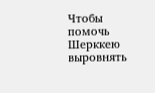Чтобы помочь Шерккею выровнять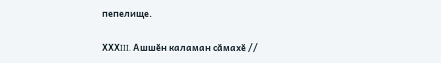пепелище.

ХХХIII. Ашшӗн каламан сӑмахӗ //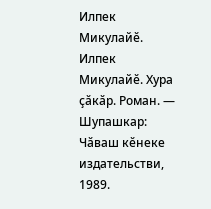Илпек Микулайӗ. Илпек Микулайӗ. Хура ҫӑкӑр. Роман. — Шупашкар: Чӑваш кӗнеке издательстви, 1989.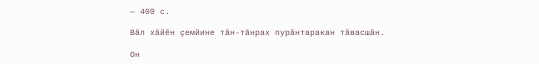— 400 с.

Вӑл хӑйӗн ҫемйине тӑн-тӑнрах пурӑнтаракан тӑвасшӑн.

Он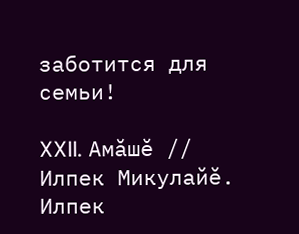заботится для семьи!

XXII. Амӑшӗ // Илпек Микулайӗ. Илпек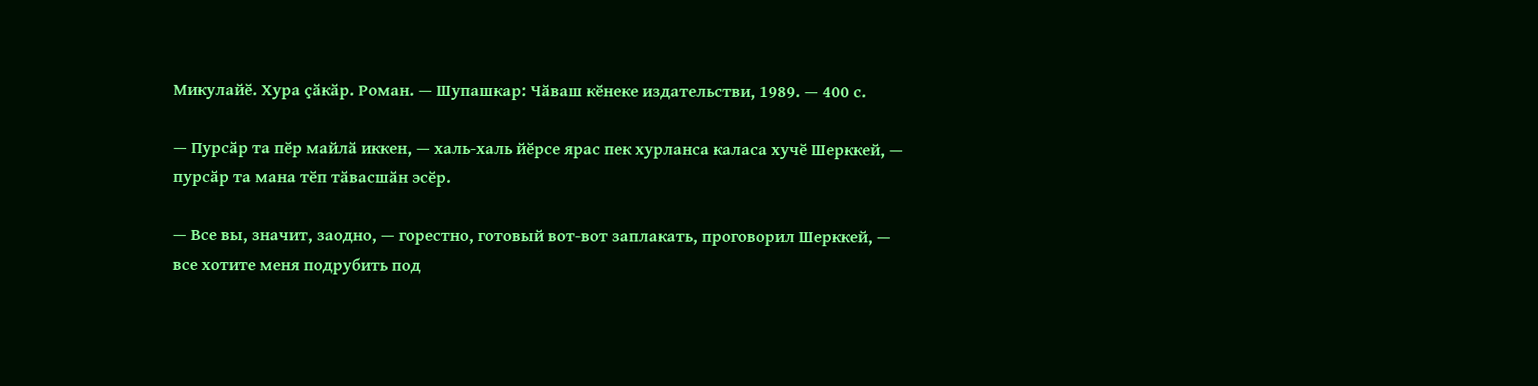Микулайӗ. Хура ҫӑкӑр. Роман. — Шупашкар: Чӑваш кӗнеке издательстви, 1989. — 400 с.

— Пурсӑр та пӗр майлӑ иккен, — халь-халь йӗрсе ярас пек хурланса каласа хучӗ Шерккей, — пурсӑр та мана тӗп тӑвасшӑн эсӗр.

— Все вы, значит, заодно, — горестно, готовый вот-вот заплакать, проговорил Шерккей, — все хотите меня подрубить под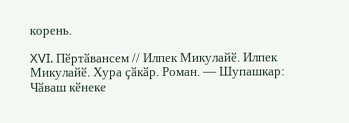корень.

XVI. Пӗртӑвансем // Илпек Микулайӗ. Илпек Микулайӗ. Хура ҫӑкӑр. Роман. — Шупашкар: Чӑваш кӗнеке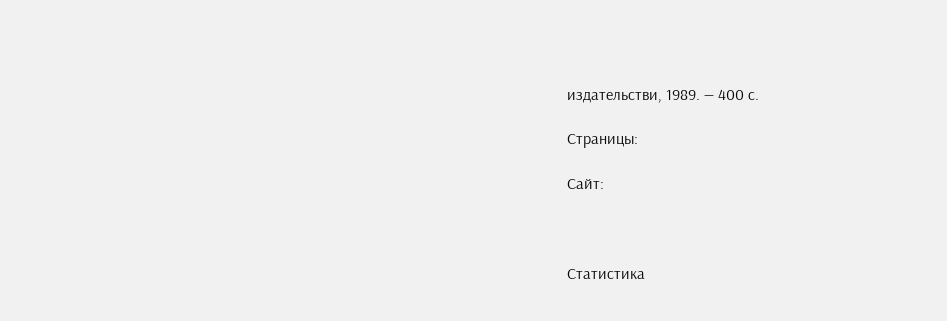издательстви, 1989. — 400 с.

Страницы:

Сайт:



Статистика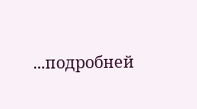...подробней